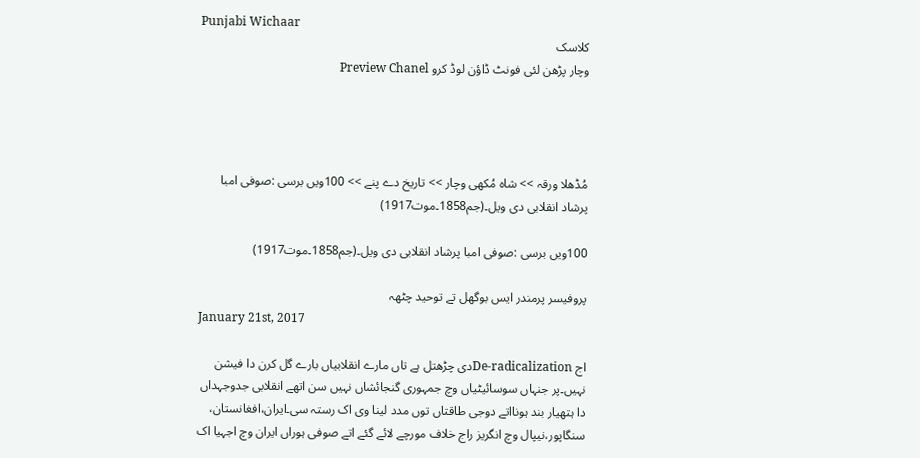Punjabi Wichaar
کلاسک
وچار پڑھن لئی فونٹ ڈاؤن لوڈ کرو Preview Chanel




مُڈھلا ورقہ >> شاہ مُکھی وچار >> تاریخ دے پنے >> 100ویں برسی :صوفی امبا پرشاد انقلابی دی ویل۔(جم1858۔موت1917)

100ویں برسی :صوفی امبا پرشاد انقلابی دی ویل۔(جم1858۔موت1917)

پروفیسر پرمندر ایس بوگھل تے توحید چٹھہ
January 21st, 2017

اج De-radicalizationدی چڑھتل ہے تاں مارے انقلابیاں بارے گل کرن دا فیشن نہیں۔پر جنہاں سوسائیٹیاں وچ جمہوری گنجائشاں نہیں سن اتھے انقلابی جدوجہداں دا ہتھیار بند ہونااتے دوجی طاقتاں توں مدد لینا وی اک رستہ سی۔ایران،افغانستان، سنگاپور،نیپال وچ انگریز راج خلاف مورچے لائے گئے اتے صوفی ہوراں ایران وچ اجہیا اک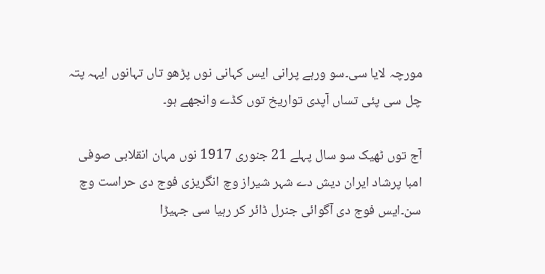مورچہ لایا سی۔سو ورہے پرانی ایس کہانی نوں پڑھو تاں تہانوں ایہہ پتہ چل سی پئی تساں آپدی تواریخ توں کڈے وانجھے ہو۔

آج توں ٹھیک سو سال پہلے 21 جنوری 1917 نوں مہان انقلابی صوفی امبا پرشاد ایران دیش دے شہر شیراز وچ انگریزی فوج دی حراست وچ سن۔ایس فوج دی آگوائی جنرل ڈائر کر رہیا سی جہیڑا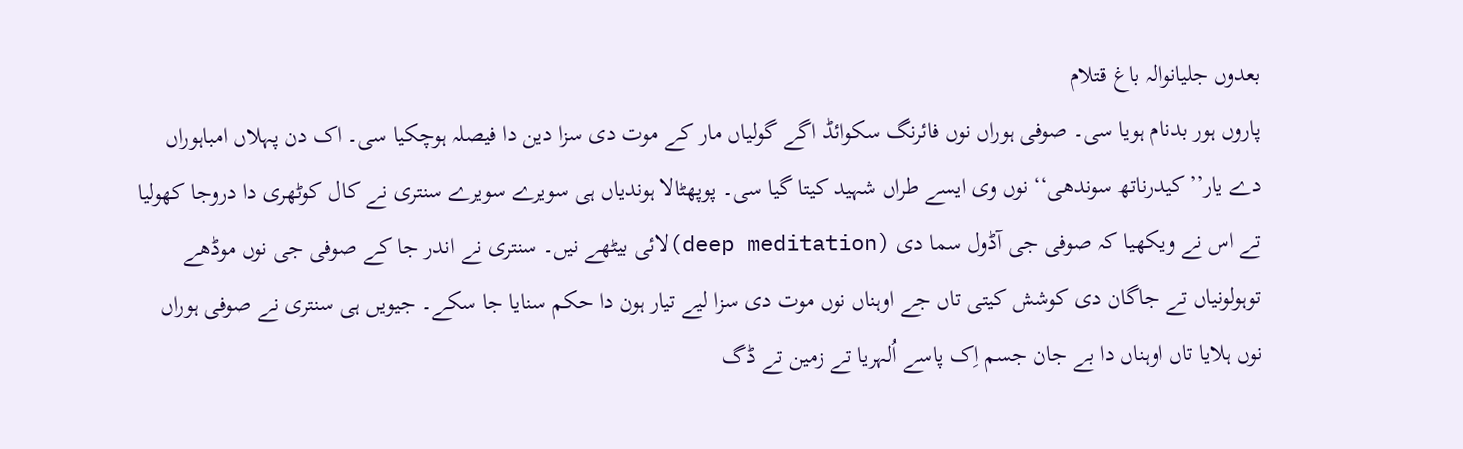بعدوں جلیانوالہ باغ قتلام
پاروں ہور بدنام ہویا سی۔ صوفی ہوراں نوں فائرنگ سکوائڈ اگے گولیاں مار کے موت دی سزا دین دا فیصلہ ہوچکیا سی۔ اک دن پہلاں امباہوراں دے یار’’ کیدرناتھ سوندھی‘‘ نوں وی ایسے طراں شہید کیتا گیا سی۔ پوپھٹالا ہوندیاں ہی سویرے سویرے سنتری نے کال کوٹھری دا دروجا کھولیا تے اس نے ویکھیا کہ صوفی جی آڈول سما دی (deep meditation)لائی بیٹھے نیں۔ سنتری نے اندر جا کے صوفی جی نوں موڈھے توہولونیاں تے جاگان دی کوشش کیتی تاں جے اوہناں نوں موت دی سزا لیے تیار ہون دا حکم سنایا جا سکے۔ جیویں ہی سنتری نے صوفی ہوراں نوں ہلایا تاں اوہناں دا بے جان جسم اِک پاسے اُلہریا تے زمین تے ڈگ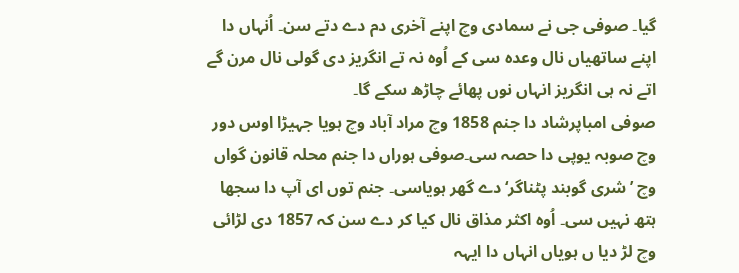گیا۔ صوفی جی نے سمادی وچ اپنے آخری دم دے دتے سن۔ اُنہاں دا اپنے ساتھیاں نال وعدہ سی کے اُوہ نہ تے انگریز دی گولی نال مرن گے اتے نہ ہی انگریز انہاں نوں پھائے چاڑھ سکے گا۔
صوفی امباپرشاد دا جنم 1858 وچ مراد آباد وچ ہویا جہیڑا اوس دور وچ صوبہ یوپی دا حصہ سی۔صوفی ہوراں دا جنم محلہ قانون گواں وچ ’شری گوبند پٹناگر‘ دے گھر ہویاسی۔ جنم توں ای آپ دا سجھا ہتھ نہیں سی۔ اُوہ اکثر مذاق نال کیا کر دے سن کہ 1857 دی لڑائی وچ لڑ دیا ں ہویاں انہاں دا ایہہ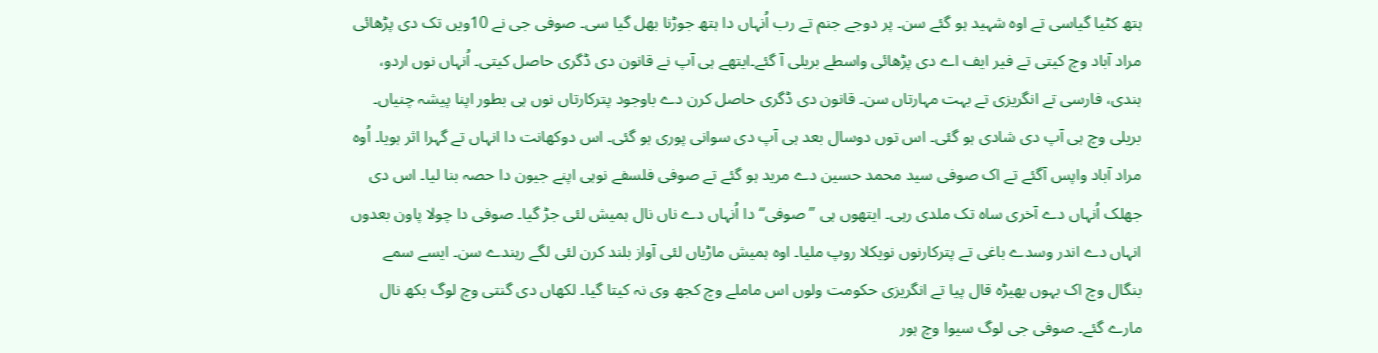ہتھ کٹیا گیاسی تے اوہ شہید ہو گئے سن۔ پر دوجے جنم تے رب اُنہاں دا ہتھ جوڑنا بھل گیا سی۔ صوفی جی نے 10ویں تک دی پڑھائی مراد آباد وچ کیتی تے فیر ایف اے دی پڑھائی واسطے بریلی آ گئے۔ایتھے ہی آپ نے قانون دی ڈگری حاصل کیتی۔ اُنہاں نوں اردو، ہندی، فارسی تے انگریزی تے بہت مہارتاں سن۔ قانون دی ڈگری حاصل کرن دے باوجود پترکارتاں نوں ہی بطور اپنا پیشہ چنیاں۔ بریلی وچ ہی آپ دی شادی ہو گئی۔ اس توں دوسال بعد ہی آپ دی سوانی پوری ہو گئی۔ اس دوکھانت دا انہاں تے گہرا اثر ہویا۔ اُوہ مراد آباد واپس آگئے تے اک صوفی سید محمد حسین دے مرید ہو گئے تے صوفی فلسفے نوہی اپنے جیون دا حصہ بنا لیا۔ اس دی جھلک اُنہاں دے آخری ساہ تک ملدی رہی۔ ایتھوں ہی ’’صوفی‘‘ دا اُنہاں دے ناں نال ہمیش لئی جڑ گیا۔ صوفی دا چولا پاون بعدوں انہاں دے اندر وسدے باغی تے پترکارنوں نویکلا روپ ملیا۔ اوہ ہمیش ماڑیاں لئی آواز بلند کرن لئی لگے رہندے سن۔ ایسے سمے بنگال وچ اک بہوں بھیڑہ قال پیا تے انگریزی حکومت ولوں اس ماملے وچ کجھ وی نہ کیتا گیا۔ لکھاں دی گنتی وچ لوگ بکھ نال مارے گئے۔ صوفی جی لوگ سیوا وچ ہور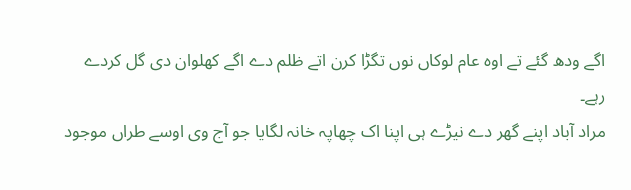اگے ودھ گئے تے اوہ عام لوکاں نوں تگڑا کرن اتے ظلم دے اگے کھلوان دی گل کردے رہے۔
مراد آباد اپنے گھر دے نیڑے ہی اپنا اک چھاپہ خانہ لگایا جو آج وی اوسے طراں موجود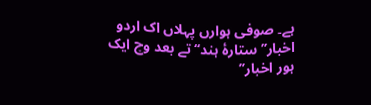ہے۔ صوفی ہوارں پہلاں اک اردو اخبار’’ ستارۂ ہند‘‘ تے بعد وچ ایک ہور اخبار’’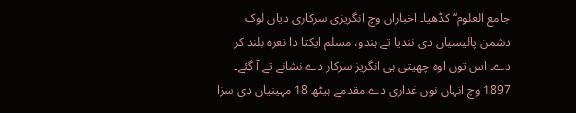جامع العلوم‘‘ کڈھیا۔ اخباراں وچ انگریزی سرکاری دیاں لوک دشمن پالیسیاں دی نندیا تے ہندو، مسلم ایکتا دا نعرہ بلند کر دے۔ اس توں اوہ چھیتی ہی انگریز سرکار دے نشانے تے آ گئے۔ 1897 وچ انہاں نوں غداری دے مقدمے ہیٹھ 18 مہینیاں دی سزا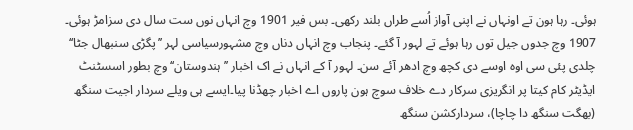ہوئی۔ رہا ہون تے اونہاں نے اپنی آواز اُسے طراں بلند رکھی۔ بس فیر 1901 وچ انہاں نوں ست سال دی سزامڑ ہوئی۔ 1907 وچ جدوں جیل توں رہا ہوئے تے لہور آ گئے۔ پنجاب وچ انہاں دناں وچ مشہورسیاسی لہر ’’پگڑی سنبھال جٹا‘‘ چلدی پئی سی اوہ اوسے دی کچھ وچ ادھر آئے سن۔ لہور آ کے انہاں نے اک اخبار ’’ہندوستان‘‘ وچ بطور اسسٹنٹ ایڈیٹر کام کیتا پر انگریزی سرکار دے خلاف سوچ ہون پاروں اے اخبار چھڈنا پیا۔ایسے ہی ویلے سردار اجیت سنگھ (بھگت سنگھ دا چاچا)، سردارکشن سنگھ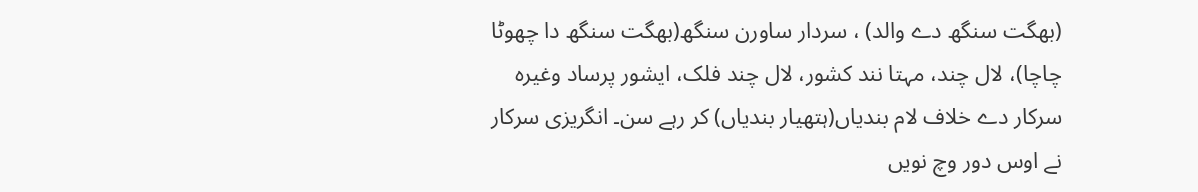(بھگت سنگھ دے والد) ، سردار ساورن سنگھ(بھگت سنگھ دا چھوٹا چاچا)، لال چند، مہتا نند کشور، لال چند فلک، ایشور پرساد وغیرہ سرکار دے خلاف لام بندیاں(ہتھیار بندیاں) کر رہے سن۔ انگریزی سرکار نے اوس دور وچ نویں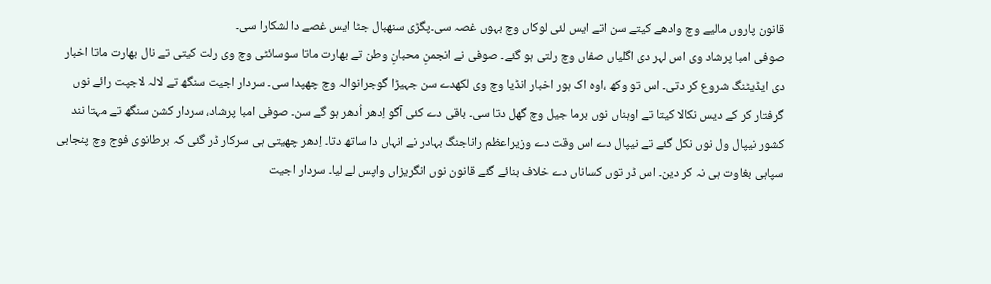قانون پاروں مالیے وچ وادھے کیتے سن اتے ایس لئی لوکاں وچ بہوں غصہ سی۔پگڑی سنھبال جٹا ایس غصے دا لشکارا سی۔
صوفی امبا پرشاد وی اس لہر دی اگلیاں صفاں وچ رلتی ہو گئے۔ صوفی نے انجمنِ محبانِ وطن تے بھارت ماتا سوسائٹی وچ وی رلت کیتی تے نال بھارت ماتا اخبار دی ایڈیٹنگ شروع کر دتی۔ اس تو وکھ ،اوہ اک ہور اخبار انڈیا وچ وی لکھدے سن جہیڑا گوجرانوالہ وچ چھپدا سی۔ سردار اجیت سنگھ تے لالہ لاجپت رائے نوں گرفتار کر کے دیس نکالا کیتا تے اوہناں نوں برما جیل وچ گھل دتا سی۔ باقی دے کئی آگو اِدھر اُدھر ہو گے سن۔ صوفی امبا پرشاد، سردار کشن سنگھ تے مہتا نند کشور نیپال ول نوں نکل گئے تے نیپال دے اس وقت دے وزیراعظم راناجنگ بہادر نے انہاں دا ساتھ دتا۔ اِدھر چھیتی ہی سرکار ڈر گئی کہ برطانوی فوج وچ پنجابی سپاہی بغاوت ہی نہ کر دین۔ اس ڈر توں کساناں دے خلاف بنائے گئے قانون نوں انگریزاں واپس لے لیا۔ سردار اجیت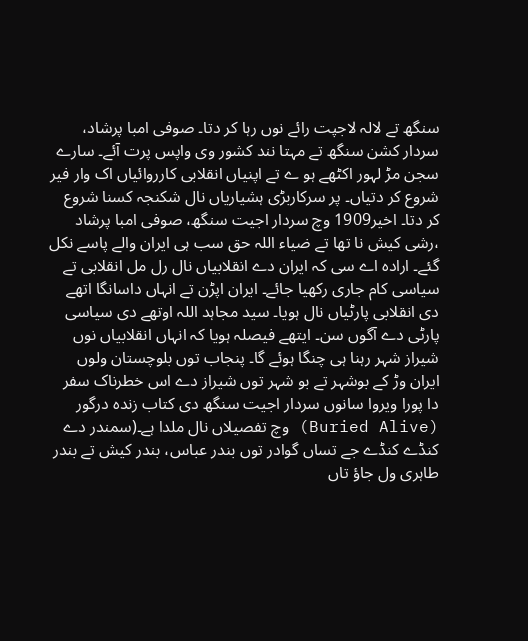سنگھ تے لالہ لاجپت رائے نوں رہا کر دتا۔ صوفی امبا پرشاد، سردار کشن سنگھ تے مہتا نند کشور وی واپس پرت آئے۔ سارے سجن مڑ لہور اکٹھے ہو ے تے اپنیاں انقلابی کارروائیاں اک وار فیر شروع کر دتیاں۔ پر سرکاربڑی ہشیاریاں نال شکنجہ کسنا شروع کر دتا۔ اخیر1909 وچ سردار اجیت سنگھ، صوفی امبا پرشاد ،رشی کیش نا تھا تے ضیاء اللہ حق سب ہی ایران والے پاسے نکل گئے۔ ارادہ اے سی کہ ایران دے انقلابیاں نال رل مل انقلابی تے سیاسی کام جاری رکھیا جائے۔ ایران اپڑن تے انہاں داسانگا اتھے دی انقلابی پارٹیاں نال ہویا۔ سید مجاہد اللہ اوتھے دی سیاسی پارٹی دے آگوں سن۔ ایتھے فیصلہ ہویا کہ انہاں انقلابیاں نوں شیراز شہر رہنا ہی چنگا ہوئے گا۔ پنجاب توں بلوچستان ولوں ایران وڑ کے بوشہر تے بو شہر توں شیراز دے اس خطرناک سفر دا پورا ویروا سانوں سردار اجیت سنگھ دی کتاب زندہ درگور (Buried Alive) وچ تفصیلاں نال ملدا ہے۔(سمندر دے کنڈے کنڈے جے تساں گوادر توں بندر عباس، بندر کیش تے بندر طاہری ول جاؤ تاں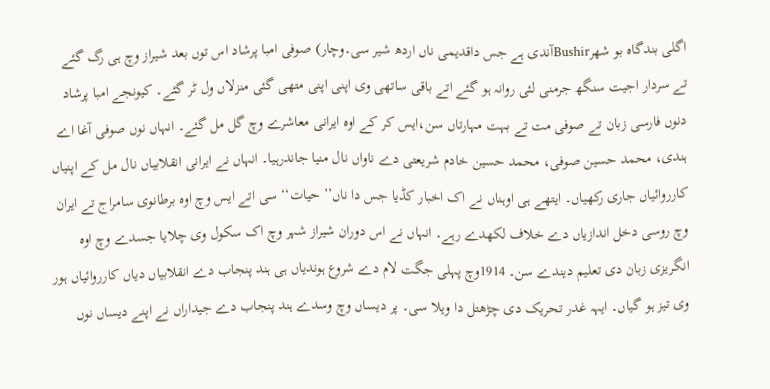اگلی بندگاہ بو شھرBushirآندی ہے جس داقدیمی ناں اردھ شیر سی۔وچار) صوفی امبا پرشاد اس توں بعد شیراز وچ ہی رگ گئے تے سردار اجیت سنگھ جرمنی لئی روانہ ہو گئے اتے باقی ساتھی وی اپنی اپنی متھی گئی منزلاں ول ٹر گئے۔ کیونجے امبا پرشاد دنوں فارسی زبان تے صوفی مت تے بہت مہارتاں سن،ایس کر کے اوہ ایرانی معاشرے وچ گل مل گئے۔ انہاں نوں صوفی آغا اے ہندی، محمد حسین صوفی، محمد حسین خادم شریعتی دے ناواں نال منیا جاندرہیا۔ انہاں نے ایرانی انقلابیاں نال مل کے اپنیاں کارروائیاں جاری رکھیاں۔ ایتھے ہی اوہناں نے اک اخبار کڈیا جس دا ناں’’ حیات‘‘ سی اتے ایس وچ اوہ برطانوی سامراج تے ایران وچ روسی دخل اندازیاں دے خلاف لکھدے رہے۔ انہاں نے اس دوران شیراز شہر وچ اک سکول وی چلایا جسدے وچ اوہ انگریزی زبان دی تعلیم دیندے سن۔ 1914وچ پہلی جگت لام دے شروع ہوندیاں ہی ہند پنجاب دے انقلابیاں دیاں کارروائیاں ہور وی تیز ہو گیاں۔ ایہہ غدر تحریک دی چڑھتل دا ویلا سی۔ پر دیساں وچ وسدے ہند پنجاب دے جیداراں نے اپنے دیساں نوں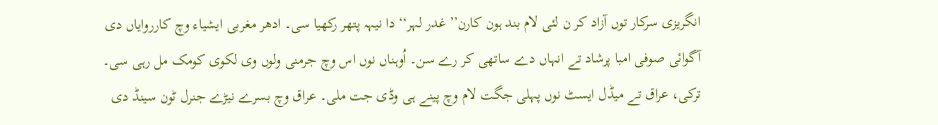انگریزی سرکار توں آزاد کر ن لئی لام بند ہون کارن’’ غدر لہر‘‘ دا نیہہ پتھر رکھیا سی۔ ادھر مغربی ایشیاء وچ کارروایاں دی آگوائی صوفی امبا پرشاد تے انہاں دے ساتھی کر رے سن۔ اُوہناں نوں اس وچ جرمنی ولوں وی لکوی کومک مل رہی سی۔ ترکی، عراق تے میڈل ایسٹ نوں پہلی جگت لام وچ پینے ہی وڈی جت ملی۔ عراق وچ بسرے نیڑے جنرل ٹون سینڈ دی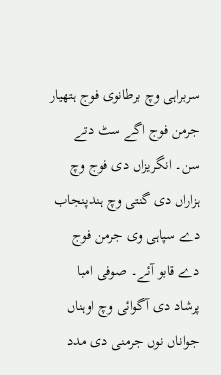سربراہی وچ برطانوی فوج ہتھیار جرمن فوج اگے سٹ دتے سن۔ انگریزاں دی فوج وچ ہزاراں دی گنتی وچ ہندپنجاب دے سپاہی وی جرمن فوج دے قابو آئے۔ صوفی امبا پرشاد دی آگوائی وچ اوہناں جواناں نوں جرمنی دی مدد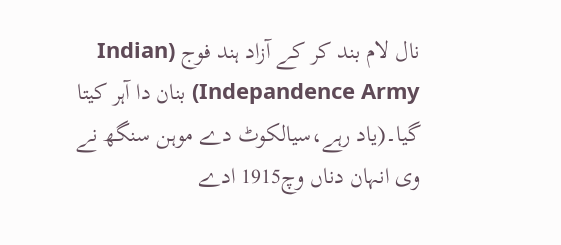نال لام بند کر کے آزاد ہند فوج (Indian Indepandence Army) بنان دا آہر کیتا گیا۔(یاد رہے،سیالکوٹ دے موہن سنگھ نے وی انہان دناں وچ1915 ادے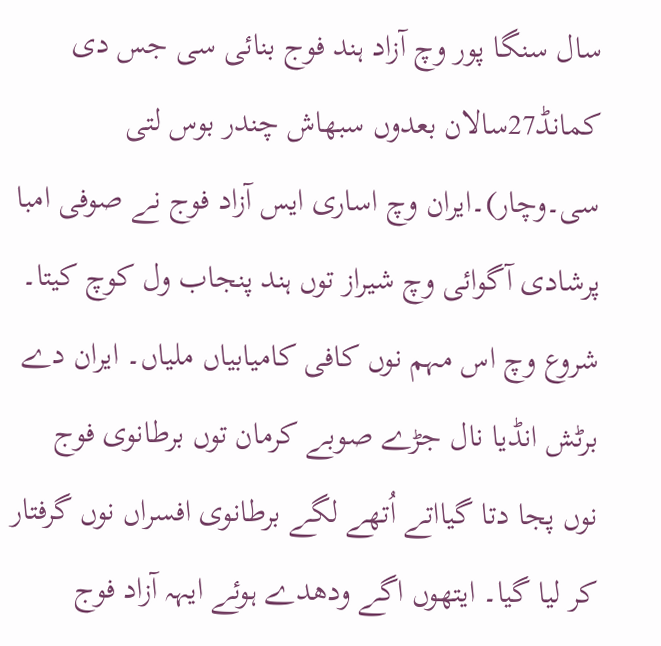سال سنگا پور وچ آزاد ہند فوج بنائی سی جس دی کمانڈ27سالان بعدوں سبھاش چندر بوس لتی سی۔وچار)۔ایران وچ اساری ایس آزاد فوج نے صوفی امبا پرشادی آگوائی وچ شیراز توں ہند پنجاب ول کوچ کیتا۔ شروع وچ اس مہم نوں کافی کامیابیاں ملیاں۔ ایران دے برٹش انڈیا نال جڑے صوبے کرمان توں برطانوی فوج نوں پجا دتا گیااتے اُتھے لگے برطانوی افسراں نوں گرفتار کر لیا گیا۔ ایتھوں اگے ودھدے ہوئے ایہہ آزاد فوج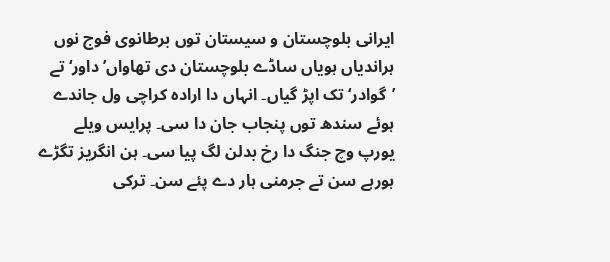ایرانی بلوچستان و سیستان توں برطانوی فوج نوں ہراندیاں ہویاں ساڈے بلوچستان دی تھاواں’ داور‘ تے ’گوادر‘ تک اپڑ گیاں۔ انہاں دا ارادہ کراچی ول جاندے ہوئے سندھ توں پنجاب جان دا سی۔ پرایس ویلے یورپ وچ جنگ دا رخ بدلن لگ پیا سی۔ ہن انگریز تگڑے ہورہے سن تے جرمنی ہار دے پئے سن۔ ترکی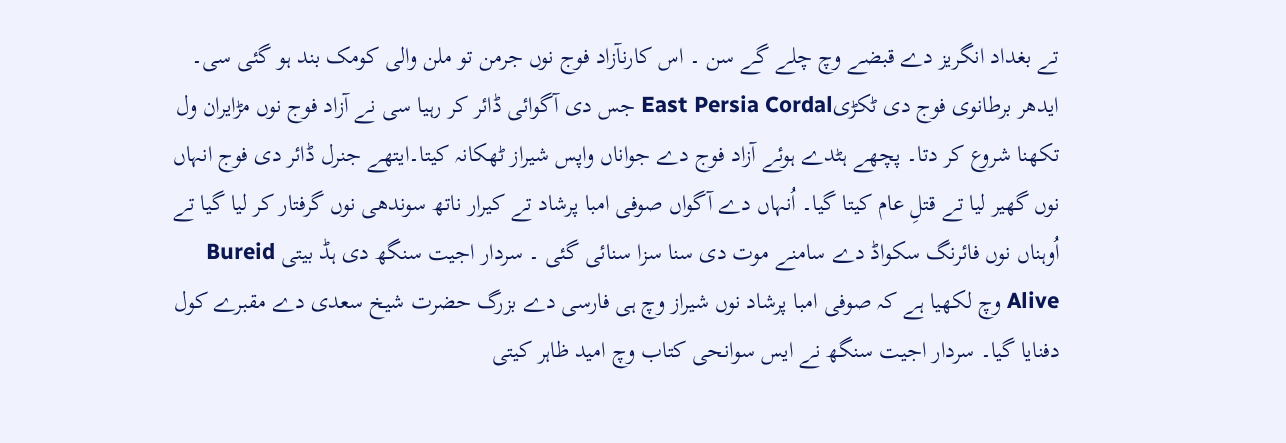تے بغداد انگریز دے قبضے وچ چلے گے سن ۔ اس کارنآزاد فوج نوں جرمن تو ملن والی کومک بند ہو گئی سی۔ ایدھر برطانوی فوج دی ٹکڑیEast Persia Cordal جس دی آگوائی ڈائر کر رہیا سی نے آزاد فوج نوں مڑایران ول تکھنا شروع کر دتا۔ پچھے ہٹدے ہوئے آزاد فوج دے جواناں واپس شیراز ٹھکانہ کیتا۔ایتھے جنرل ڈائر دی فوج انہاں نوں گھیر لیا تے قتلِ عام کیتا گیا۔ اُنہاں دے آگواں صوفی امبا پرشاد تے کیرار ناتھ سوندھی نوں گرفتار کر لیا گیا تے اُوہناں نوں فائرنگ سکواڈ دے سامنے موت دی سنا سزا سنائی گئی ۔ سردار اجیت سنگھ دی ہڈ بیتی Bureid Alive وچ لکھیا ہے کہ صوفی امبا پرشاد نوں شیراز وچ ہی فارسی دے بزرگ حضرت شیخ سعدی دے مقبرے کول دفنایا گیا۔ سردار اجیت سنگھ نے ایس سوانحی کتاب وچ امید ظاہر کیتی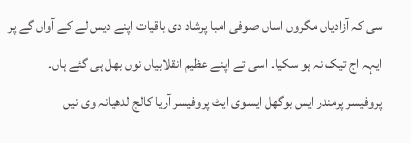سی کہ آزادیاں مگروں اساں صوفی امبا پرشاد دی باقیات اپنے دیس لے کے آواں گے پر ایہہ اج تیک نہ ہو سکیا۔ اسی تے اپنے عظیم انقلابیاں نوں بھل ہی گئے ہاں۔
پروفیسر پرمندر ایس بوگھل ایسوی ایٹ پروفیسر آریا کالج لدھیانہ وی نیں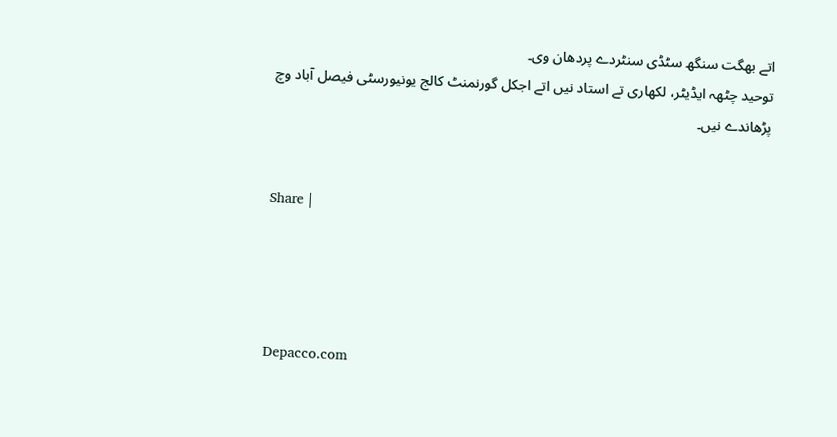اتے بھگت سنگھ سٹڈی سنٹردے پردھان وی۔
توحید چٹھہ ایڈیٹر، لکھاری تے استاد نیں اتے اجکل گورنمنٹ کالج یونیورسٹی فیصل آباد وچ پڑھاندے نیں۔


Share |




Depacco.com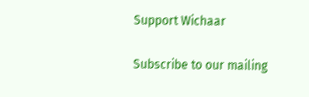Support Wichaar

Subscribe to our mailing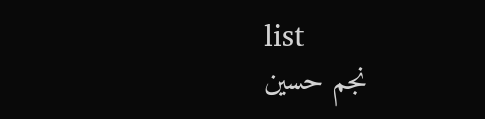list
نجم حسین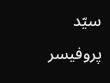سیّد
پروفیسر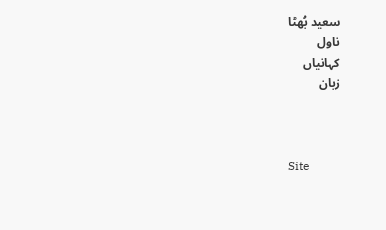سعید بُھٹا
ناول
کہانیاں
زبان



Site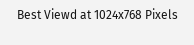Best Viewd at 1024x768 Pixels